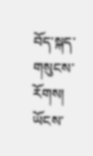བོད་སྐད་གསུངས་རོགས།
ཡོངས་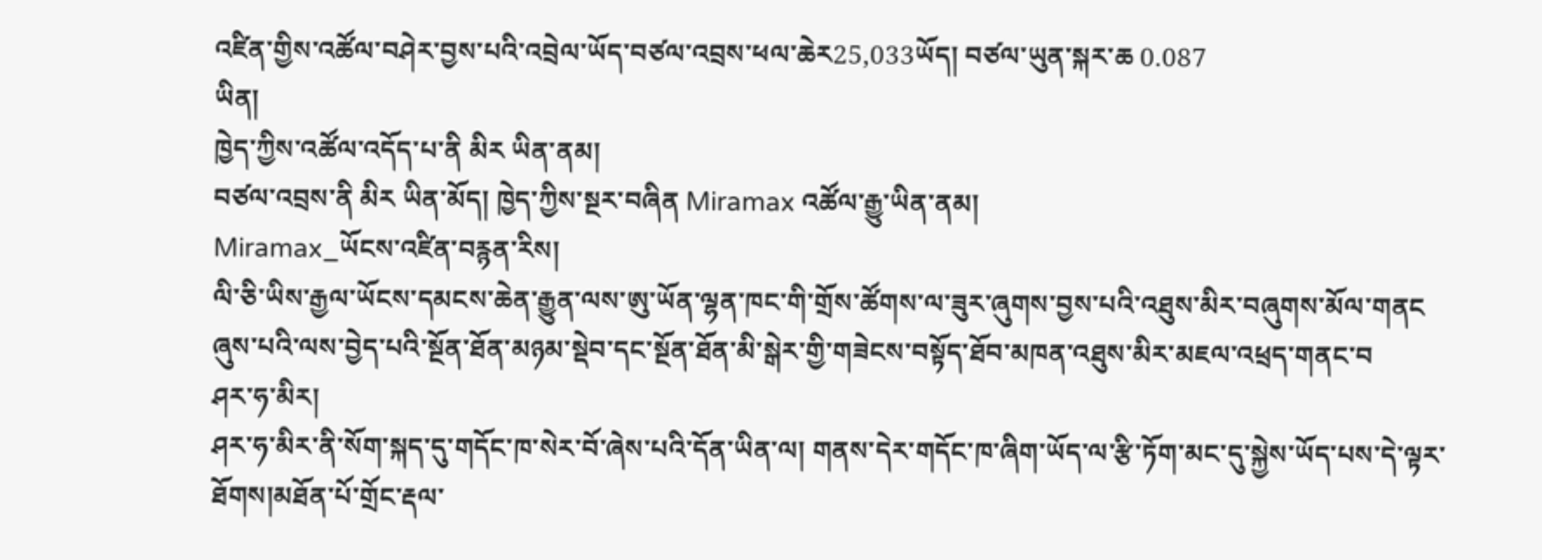འཛིན་གྱིས་འཚོལ་བཤེར་བྱས་པའི་འབྲེལ་ཡོད་བཙལ་འབྲས་ཕལ་ཆེར25,033ཡོད། བཙལ་ཡུན་སྐར་ཆ 0.087
ཡིན།
ཁྱེད་ཀྱིས་འཚོལ་འདོད་པ་ནི མིར ཡིན་ནམ།
བཙལ་འབྲས་ནི མིར ཡིན་མོད། ཁྱེད་ཀྱིས་སྔར་བཞིན Miramax འཚོལ་རྒྱུ་ཡིན་ནམ།
Miramax_ཡོངས་འཛིན་བརྙན་རིས།
ལི་ཅི་ཡིས་རྒྱལ་ཡོངས་དམངས་ཆེན་རྒྱུན་ལས་ཨུ་ཡོན་ལྷན་ཁང་གི་གྲོས་ཚོགས་ལ་ཟུར་ཞུགས་བྱས་པའི་འཐུས་མིར་བཞུགས་མོལ་གནང
ཞུས་པའི་ལས་བྱེད་པའི་སྔོན་ཐོན་མཉམ་སྡེབ་དང་སྔོན་ཐོན་མི་སྒེར་གྱི་གཟེངས་བསྟོད་ཐོབ་མཁན་འཐུས་མིར་མཇལ་འཕྲད་གནང་བ
ཤར་ཧ་མིར།
ཤར་ཧ་མིར་ནི་སོག་སྐད་དུ་གདོང་ཁ་སེར་བོ་ཞེས་པའི་དོན་ཡིན་ལ། གནས་དེར་གདོང་ཁ་ཞིག་ཡོད་ལ་རྩི་ཏོག་མང་དུ་སྐྱེས་ཡོད་པས་དེ་ལྟར་ཐོགས།མཐོན་པོ་གྲོང་རྡལ་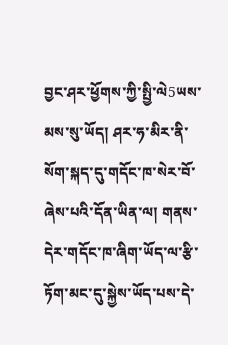བྱང་ཤར་ཕྱོགས་ཀྱི་སྤྱི་ལེ5ཡས་མས་སུ་ཡོད། ཤར་ཧ་མིར་ནི་སོག་སྐད་དུ་གདོང་ཁ་སེར་བོ་ཞེས་པའི་དོན་ཡིན་ལ། གནས་དེར་གདོང་ཁ་ཞིག་ཡོད་ལ་རྩི་ཏོག་མང་དུ་སྐྱེས་ཡོད་པས་དེ་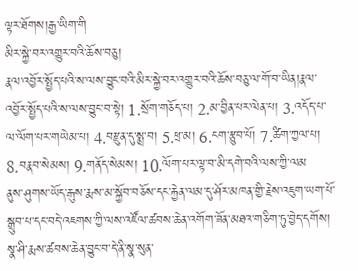ལྟར་ཐོགས།རྒྱ་ཡིག་གི
མིར་སྐྱེ་བར་འགྱུར་བའི་ཆོས་བཅུ།
རྣལ་འབྱོར་སྤྱོད་པའི་ས་ལས་བྱུང་བའི་མིར་སྐྱེ་བར་འགྱུར་བའི་ཆོས་བཅུ་ལ་གོ་བ་ཡིན།རྣལ་འབྱོར་སྤྱོད་པའི་ས་ལས་བྱུང་བ་སྟེ། 1.སྲོག་གཅོད་པ། 2.མ་བྱིན་པར་ལེན་པ། 3.འདོད་པ་ལ་ལོག་པར་གཡེམ་པ། 4.བརྫུན་དུ་སྨྲ་བ། 5.ཕྲ་མ། 6.ངག་རྩུབ་པོ། 7.ཚིག་ཀྱལ་པ། 8.བརྣབ་སེམས། 9.གནོད་སེམས། 10.ལོག་པར་ལྟ་བ་མི་དགེ་བའི་ལས་ཀྱི་ལམ
ནུས་ཤུགས་ཡོད་རྒུས་རྨས་མ་སྐྱོབ་བཅོས་དང་རྐྱེན་ལམ་དུ་ཤོར་མཁན་གྱི་རྗེས་འཇུག་ཡག་པོ་སྒྲུབ་པ་དང་བདེ་འཇགས་ཀྱི་ལས་འཛོལ་ཚབས་ཆེན་འགོག་ཟོན་མཐའ་གཅིག་ཏུ་བྱེད་དགོས།
སྣ་ཤི་རྨས་ཚབས་ཆེན་བྱུང་བ་དེ་ནི་སྣ་སུན་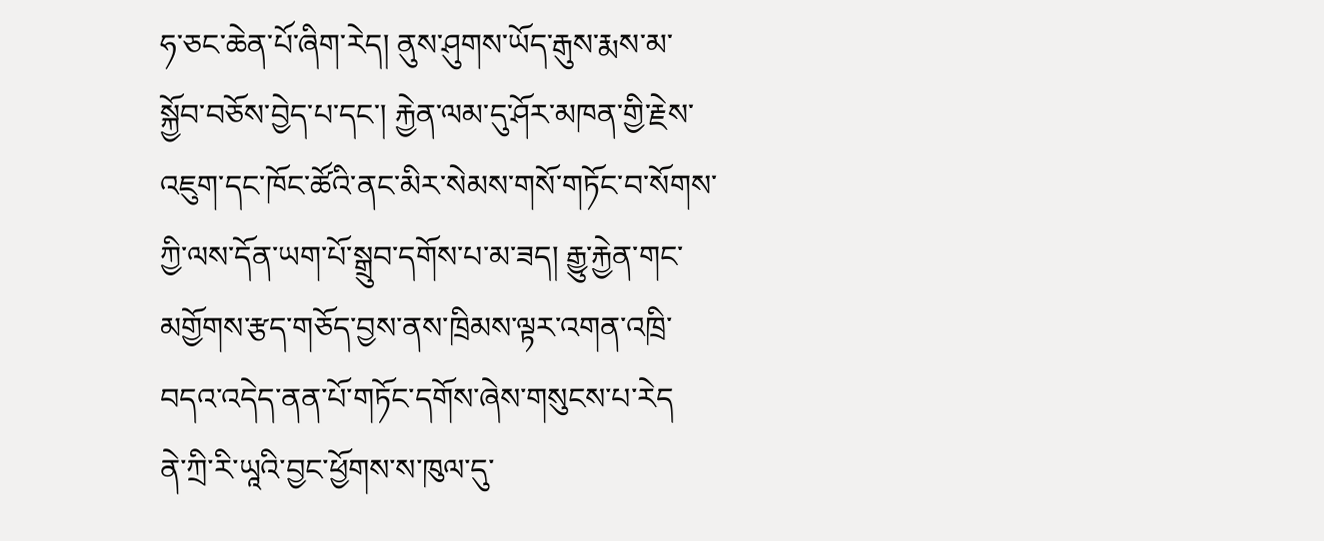ཧ་ཅང་ཆེན་པོ་ཞིག་རེད། ནུས་ཤུགས་ཡོད་རྒུས་རྨས་མ་སྐྱོབ་བཅོས་བྱེད་པ་དང་། རྐྱེན་ལམ་དུ་ཤོར་མཁན་གྱི་རྗེས་འཇུག་དང་ཁོང་ཚོའི་ནང་མིར་སེམས་གསོ་གཏོང་བ་སོགས་ཀྱི་ལས་དོན་ཡག་པོ་སྒྲུབ་དགོས་པ་མ་ཟད། རྒྱུ་རྐྱེན་གང་མགྱོགས་རྩད་གཅོད་བྱས་ནས་ཁྲིམས་ལྟར་འགན་འཁྲི་བདའ་འདེད་ནན་པོ་གཏོང་དགོས་ཞེས་གསུངས་པ་རེད
ནེ་ཀྲི་རི་ཡཱའི་བྱང་ཕྱོགས་ས་ཁུལ་དུ་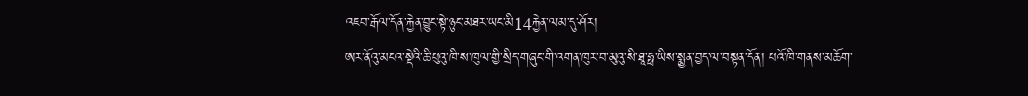འཇབ་རྒོལ་དོན་རྐྱེན་བྱུང་སྟེ་ཉུང་མཐར་ཡང་མི14རྐྱེན་ལམ་དུ་ཤོར།
ཨར་ནོའུ་མངའ་སྡེའི་ཆི་པུའུ་ཁི་ས་ཁུལ་གྱི་སྲིད་གཞུང་གི་འགན་ཁུར་བ་མུའུ་སི་ཐཱ་ཧྥ་ཡིས་སྨྱན་བྱད་ལ་བསྟན་དོན། པའོ་ཁི་གནས་མཆོག་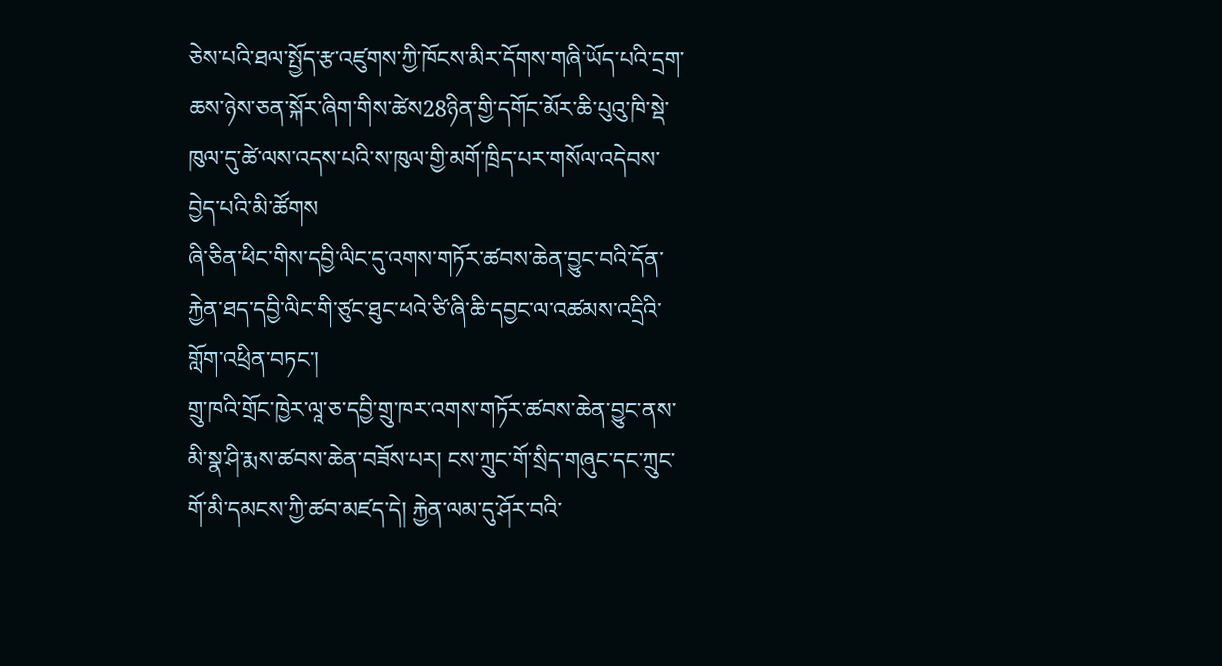ཅེས་པའི་ཐལ་སྤྱོད་རྩ་འཛུགས་ཀྱི་ཁོངས་མིར་དོགས་གཞི་ཡོད་པའི་དྲག་ཆས་ཉེས་ཅན་སྐོར་ཞིག་གིས་ཚེས28ཉིན་གྱི་དགོང་མོར་ཆི་པུའུ་ཁི་སྡེ་ཁུལ་དུ་ཚེ་ལས་འདས་པའི་ས་ཁུལ་གྱི་མགོ་ཁྲིད་པར་གསོལ་འདེབས་བྱེད་པའི་མི་ཚོགས
ཞི་ཅིན་ཕིང་གིས་དབྱི་ལིང་དུ་འགས་གཏོར་ཚབས་ཆེན་བྱུང་བའི་དོན་རྐྱེན་ཐད་དབྱི་ལིང་གི་ཙུང་ཐུང་ཕའེ་ཙི་ཞི་ཆི་དབྱང་ལ་འཚམས་འདྲིའི་གློག་འཕྲིན་བཏང་།
གྲུ་ཁའི་གྲོང་ཁྱེར་ལཱ་ཅ་དབྱི་གྲུ་ཁར་འགས་གཏོར་ཚབས་ཆེན་བྱུང་ནས་མི་སྣ་ཤི་རྨས་ཚབས་ཆེན་བཟོས་པར། ངས་ཀྲུང་གོ་སྲིད་གཞུང་དང་ཀྲུང་གོ་མི་དམངས་ཀྱི་ཚབ་མཛད་དེ། རྐྱེན་ལམ་དུ་ཤོར་བའི་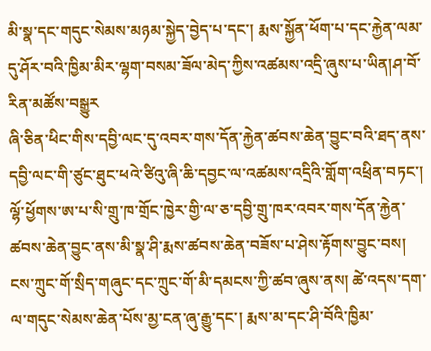མི་སྣ་དང་གདུང་སེམས་མཉམ་སྐྱེད་བྱེད་པ་དང་། རྨས་སྐྱོན་ཕོག་པ་དང་རྐྱེན་ལམ་དུ་ཤོར་བའི་ཁྱིམ་མིར་ལྷག་བསམ་ཟོལ་མེད་ཀྱིས་འཚམས་འདྲི་ཞུས་པ་ཡིན།ཤ་བོ་རིན་མཚོས་བསྒྱུར
ཞི་ཅིན་ཕིང་གིས་དབྱི་ལང་དུ་འབར་གས་དོན་རྐྱེན་ཚབས་ཆེན་བྱུང་བའི་ཐད་ནས་དབྱི་ལང་གི་ཙུང་ཐུང་ཕའེ་ཙིའུ་ཞི་ཆི་དབྱང་ལ་འཚམས་འདྲིའི་གློག་འཕྲིན་བཏང་།
ལྷོ་ཕྱོགས་ཨ་པ་སི་གྲུ་ཁ་གྲོང་ཁྱེར་གྱི་ལ་ཅ་དབྱི་གྲུ་ཁར་འབར་གས་དོན་རྐྱེན་ཚབས་ཆེན་བྱུང་ནས་མི་སྣ་ཤི་རྨས་ཚབས་ཆེན་བཟོས་པ་ཤེས་རྟོགས་བྱུང་བས། ངས་ཀྲུང་གོ་སྲིད་གཞུང་དང་ཀྲུང་གོ་མི་དམངས་ཀྱི་ཚབ་ཞུས་ནས། ཚེ་འདས་དག་ལ་གདུང་སེམས་ཆེན་པོས་མྱ་ངན་ཞུ་རྒྱུ་དང་། རྨས་མ་དང་ཤི་བོའི་ཁྱིམ་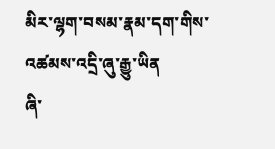མིར་ལྷག་བསམ་རྣམ་དག་གིས་འཚམས་འདྲི་ཞུ་རྒྱུ་ཡིན
ཞི་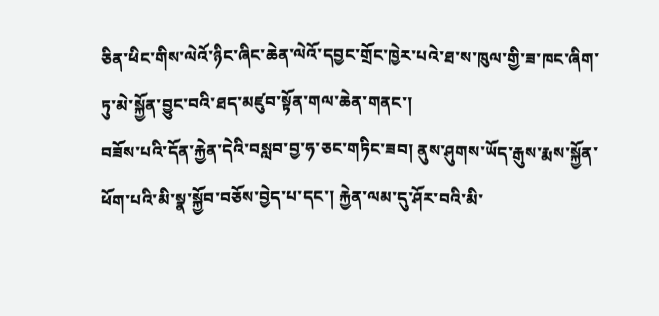ཅིན་ཕིང་གིས་ལེའོ་ཉིང་ཞིང་ཆེན་ལེའོ་དབྱང་གྲོང་ཁྱེར་པའེ་ཐ་ས་ཁུལ་གྱི་ཟ་ཁང་ཞིག་ཏུ་མེ་སྐྱོན་བྱུང་བའི་ཐད་མཛུབ་སྟོན་གལ་ཆེན་གནང་།
བཟོས་པའི་དོན་རྐྱེན་དེའི་བསླབ་བྱ་ཧ་ཅང་གཏིང་ཟབ། ནུས་ཤུགས་ཡོད་རྒུས་རྨས་སྐྱོན་ཕོག་པའི་མི་སྣ་སྐྱོབ་བཅོས་བྱེད་པ་དང་། རྐྱེན་ལམ་དུ་ཤོར་བའི་མི་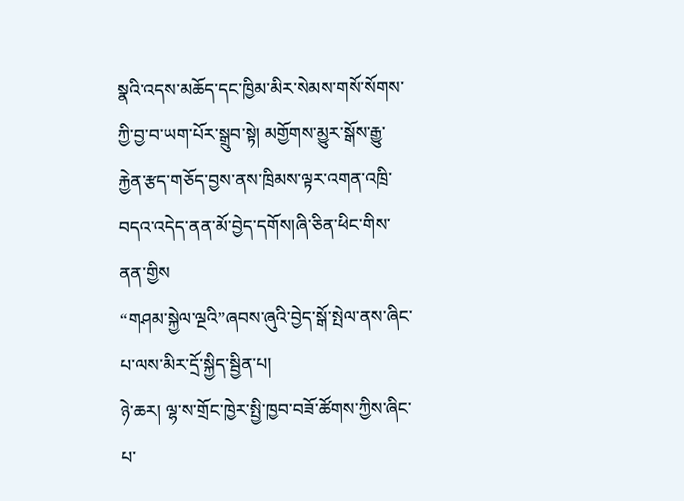སྣའི་འདས་མཆོད་དང་ཁྱིམ་མིར་སེམས་གསོ་སོགས་ཀྱི་བྱ་བ་ཡག་པོར་སྒྲུབ་སྟེ། མགྱོགས་མྱུར་སྒོས་རྒྱུ་རྐྱེན་རྩད་གཅོད་བྱས་ནས་ཁྲིམས་ལྟར་འགན་འཁྲི་བདའ་འདེད་ནན་མོ་བྱེད་དགོས།ཞི་ཅིན་ཕིང་གིས་ནན་གྱིས
“གཤམ་སྐྱེལ་ལྔའི”ཞབས་ཞུའི་བྱེད་སྒོ་སྤེལ་ནས་ཞིང་པ་ལས་མིར་དྲོ་སྐྱིད་སྦྱིན་པ།
ཉེ་ཆར། ལྷ་ས་གྲོང་ཁྱེར་སྤྱི་ཁྱབ་བཟོ་ཚོགས་ཀྱིས་ཞིང་པ་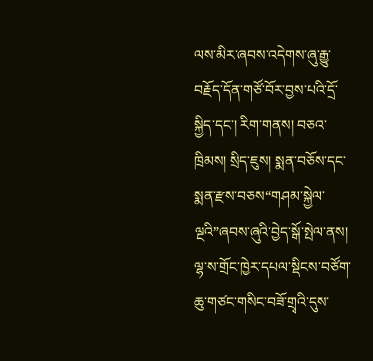ལས་མིར་ཞབས་འདེགས་ཞུ་རྒྱུ་བརྗོད་དོན་གཙོ་བོར་བྱས་པའི་དྲོ་སྐྱིད་དང་། རིག་གནས། བཅའ་ཁྲིམས། སྲིད་ཇུས། སྨན་བཅོས་དང་སྨན་རྫས་བཅས“གཤམ་སྐྱེལ་ལྔའི”ཞབས་ཞུའི་བྱེད་སྒོ་སྤེལ་ནས། ལྷ་ས་གྲོང་ཁྱེར་དཔལ་སྡིངས་བཙོག་ཆུ་གཙང་གསིང་བཟོ་གྲྭའི་དུས་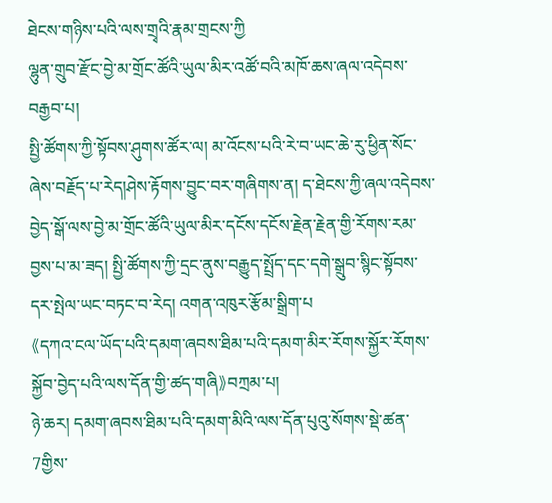ཐེངས་གཉིས་པའི་ལས་གྲྭའི་རྣམ་གྲངས་ཀྱི
ལྷུན་གྲུབ་རྫོང་བྱེ་མ་གྲོང་ཚོའི་ཡུལ་མིར་འཚོ་བའི་མཁོ་ཆས་ཞལ་འདེབས་བརྒྱབ་པ།
སྤྱི་ཚོགས་ཀྱི་སྟོབས་ཤུགས་ཚོར་ལ། མ་འོངས་པའི་རེ་བ་ཡང་ཆེ་རུ་ཕྱིན་སོང་ཞེས་བརྗོད་པ་རེད།ཤེས་རྟོགས་བྱུང་བར་གཞིགས་ན། ད་ཐེངས་ཀྱི་ཞལ་འདེབས་བྱེད་སྒོ་ལས་བྱེ་མ་གྲོང་ཚོའི་ཡུལ་མིར་དངོས་དངོས་རྗེན་རྗེན་གྱི་རོགས་རམ་བྱས་པ་མ་ཟད། སྤྱི་ཚོགས་ཀྱི་དྲང་ནུས་བརྒྱུད་སྤྲོད་དང་དགེ་སྒྲུབ་སྙིང་སྟོབས་དར་སྤེལ་ཡང་བཏང་བ་རེད། འགན་འཁུར་རྩོམ་སྒྲིག་པ
《དཀའ་ངལ་ཡོད་པའི་དམག་ཞབས་ཐིམ་པའི་དམག་མིར་རོགས་སྐྱོར་རོགས་སྐྱོབ་བྱེད་པའི་ལས་དོན་གྱི་ཚད་གཞི》བཀྲམ་པ།
ཉེ་ཆར། དམག་ཞབས་ཐིམ་པའི་དམག་མིའི་ལས་དོན་པུའུ་སོགས་སྡེ་ཚན་7གྱིས་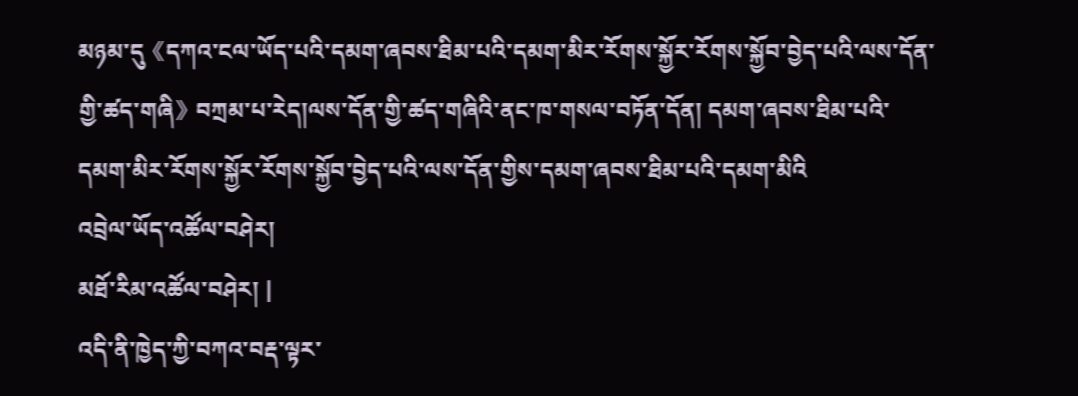མཉམ་དུ《དཀའ་ངལ་ཡོད་པའི་དམག་ཞབས་ཐིམ་པའི་དམག་མིར་རོགས་སྐྱོར་རོགས་སྐྱོབ་བྱེད་པའི་ལས་དོན་གྱི་ཚད་གཞི》བཀྲམ་པ་རེད།ལས་དོན་གྱི་ཚད་གཞིའི་ནང་ཁ་གསལ་བཏོན་དོན། དམག་ཞབས་ཐིམ་པའི་དམག་མིར་རོགས་སྐྱོར་རོགས་སྐྱོབ་བྱེད་པའི་ལས་དོན་གྱིས་དམག་ཞབས་ཐིམ་པའི་དམག་མིའི
འབྲེལ་ཡོད་འཚོལ་བཤེར།
མཐོ་རིམ་འཚོལ་བཤེར། |
འདི་ནི་ཁྱེད་ཀྱི་བཀའ་བརྡ་ལྟར་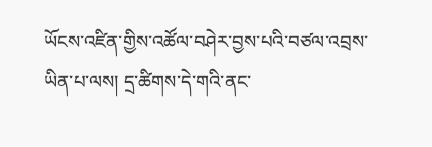ཡོངས་འཛིན་གྱིས་འཚོལ་བཤེར་བྱས་པའི་བཙལ་འབྲས་ཡིན་པ་ལས། དྲ་ཚིགས་དེ་གའི་ནང་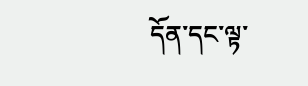དོན་དང་ལྟ་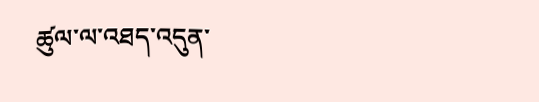ཚུལ་ལ་འཐད་འདུན་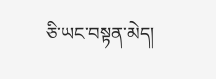ཅི་ཡང་བསྟན་མེད།